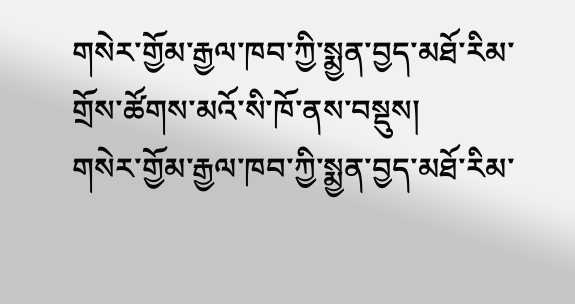གསེར་གྱོམ་རྒྱལ་ཁབ་ཀྱི་སྨྱན་བྱད་མཐོ་རིམ་གྲོས་ཚོགས་མའོ་སི་ཁོ་ནས་བསྡུས།
གསེར་གྱོམ་རྒྱལ་ཁབ་ཀྱི་སྨྱན་བྱད་མཐོ་རིམ་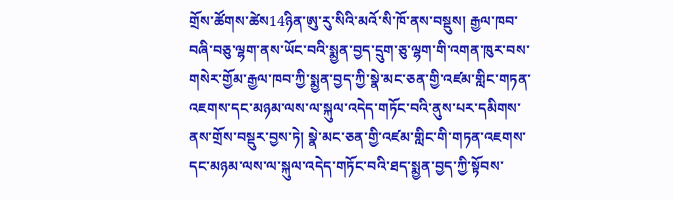གྲོས་ཚོགས་ཚེས14ཉིན་ཨུ་རུ་སིའི་མའོ་སི་ཁོ་ནས་བསྡུས། རྒྱལ་ཁབ་བཞི་བཅུ་ལྷག་ནས་ཡོང་བའི་སྨྱན་བྱད་དྲུག་ཅུ་ལྷག་གི་འགན་ཁུར་བས་གསེར་གྱོམ་རྒྱལ་ཁབ་ཀྱི་སྨྱན་བྱད་ཀྱི་སྣེ་མང་ཅན་གྱི་འཛམ་གླིང་གཏན་འཇགས་དང་མཉམ་ལས་ལ་སྐུལ་འདེད་གཏོང་བའི་ནུས་པར་དམིགས་ནས་གྲོས་བསྡུར་བྱས་ཏེ། སྣེ་མང་ཅན་གྱི་འཛམ་གླིང་གི་གཏན་འཇགས་དང་མཉམ་ལས་ལ་སྐུལ་འདེད་གཏོང་བའི་ཐད་སྨྱན་བྱད་ཀྱི་སྟོབས་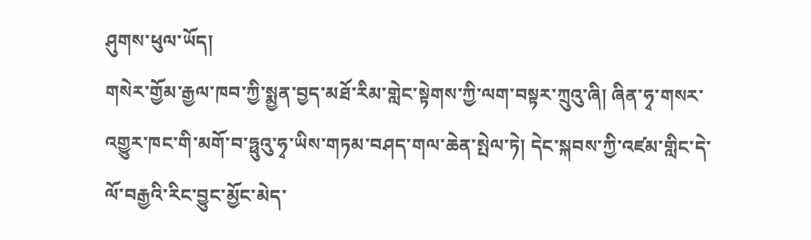ཤུགས་ཕུལ་ཡོད།
གསེར་གྱོམ་རྒྱལ་ཁབ་ཀྱི་སྨྱན་བྱད་མཐོ་རིམ་གླེང་སྟེགས་ཀྱི་ལག་བསྟར་ཀྲུའུ་ཞི། ཞིན་ཧྭ་གསར་འགྱུར་ཁང་གི་མགོ་བ་ཧྥུའུ་ཧྭ་ཡིས་གཏམ་བཤད་གལ་ཆེན་སྤེལ་ཏེ། དེང་སྐབས་ཀྱི་འཛམ་གླིང་དེ་ལོ་བརྒྱའི་རིང་བྱུང་མྱོང་མེད་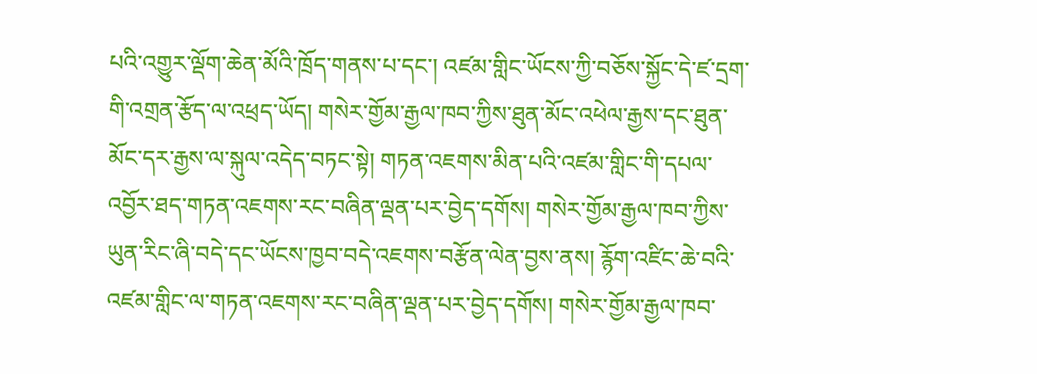པའི་འགྱུར་ལྡོག་ཆེན་མོའི་ཁྲོད་གནས་པ་དང་། འཛམ་གླིང་ཡོངས་ཀྱི་བཅོས་སྐྱོང་དེ་ཛ་དྲག་གི་འགྲན་རྩོད་ལ་འཕྲད་ཡོད། གསེར་གྱོམ་རྒྱལ་ཁབ་ཀྱིས་ཐུན་མོང་འཕེལ་རྒྱས་དང་ཐུན་མོང་དར་རྒྱས་ལ་སྐུལ་འདེད་བཏང་སྟེ། གཏན་འཇགས་མིན་པའི་འཛམ་གླིང་གི་དཔལ་འབྱོར་ཐད་གཏན་འཇགས་རང་བཞིན་ལྡན་པར་བྱེད་དགོས། གསེར་གྱོམ་རྒྱལ་ཁབ་ཀྱིས་ཡུན་རིང་ཞི་བདེ་དང་ཡོངས་ཁྱབ་བདེ་འཇགས་བརྩོན་ལེན་བྱས་ནས། རྙོག་འཛིང་ཆེ་བའི་འཛམ་གླིང་ལ་གཏན་འཇགས་རང་བཞིན་ལྡན་པར་བྱེད་དགོས། གསེར་གྱོམ་རྒྱལ་ཁབ་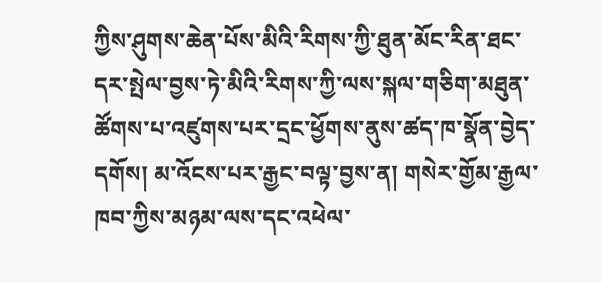ཀྱིས་ཤུགས་ཆེན་པོས་མིའི་རིགས་ཀྱི་ཐུན་མོང་རིན་ཐང་དར་སྤེལ་བྱས་ཏེ་མིའི་རིགས་ཀྱི་ལས་སྐལ་གཅིག་མཐུན་ཚོགས་པ་འཛུགས་པར་དྲང་ཕྱོགས་ནུས་ཚད་ཁ་སྣོན་བྱེད་དགོས། མ་འོངས་པར་རྒྱང་བལྟ་བྱས་ན། གསེར་གྱོམ་རྒྱལ་ཁབ་ཀྱིས་མཉམ་ལས་དང་འཕེལ་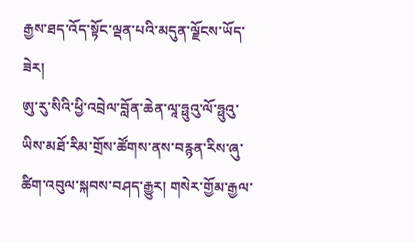རྒྱས་ཐད་འོད་སྟོང་ལྡན་པའི་མདུན་ལྗོངས་ཡོད་ཟེར།
ཨུ་རུ་སིའི་ཕྱི་འབྲེལ་བློན་ཆེན་ལཱ་ཧྥུའུ་ལོ་ཧྥུའུ་ཡིས་མཐོ་རིམ་གྲོས་ཚོགས་ནས་བརྙན་རིས་ཞུ་ཚིག་འབུལ་སྐབས་བཤད་རྒྱུར། གསེར་གྱོམ་རྒྱལ་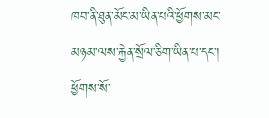ཁབ་ནི་ཐུན་མོང་མ་ཡིན་པའི་ཕྱོགས་མང་མཉམ་ལས་རྐྱེན་སྲོལ་ཅིག་ཡིན་པ་དང་། ཕྱོགས་སོ་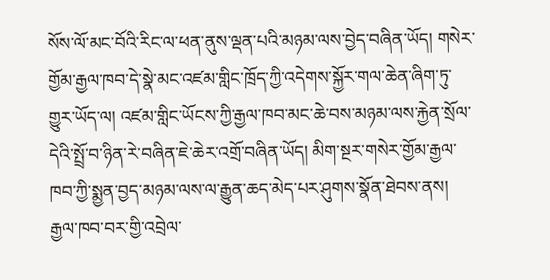སོས་ལོ་མང་བོའི་རིང་ལ་ཕན་ནུས་ལྡན་པའི་མཉམ་ལས་བྱེད་བཞིན་ཡོད། གསེར་གྱོམ་རྒྱལ་ཁབ་དེ་སྣེ་མང་འཛམ་གླིང་ཁྲོད་ཀྱི་འདེགས་སྐྱོར་གལ་ཆེན་ཞིག་ཏུ་གྱུར་ཡོད་ལ། འཛམ་གླིང་ཡོངས་ཀྱི་རྒྱལ་ཁབ་མང་ཆེ་བས་མཉམ་ལས་རྐྱེན་སྲོལ་དེའི་སྤྲོ་བ་ཉིན་རེ་བཞིན་ཇེ་ཆེར་འགྲོ་བཞིན་ཡོད། མིག་སྔར་གསེར་གྱོམ་རྒྱལ་ཁབ་ཀྱི་སྨྱན་བྱད་མཉམ་ལས་ལ་རྒྱུན་ཆད་མེད་པར་ཤུགས་སྣོན་ཐེབས་ནས། རྒྱལ་ཁབ་བར་གྱི་འབྲེལ་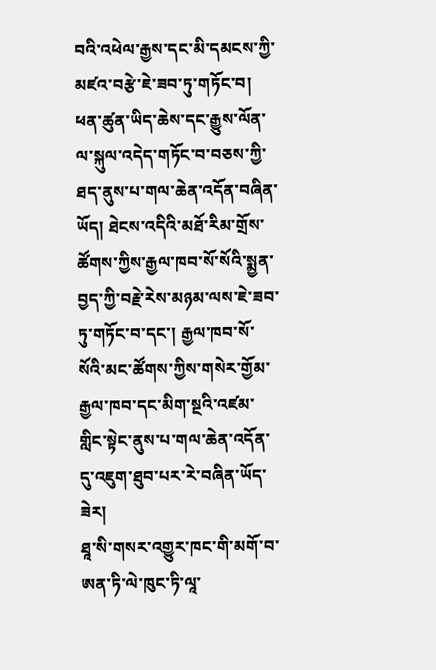བའི་འཕེལ་རྒྱས་དང་མི་དམངས་ཀྱི་མཛའ་བརྩེ་ཇེ་ཟབ་ཏུ་གཏོང་བ། ཕན་ཚུན་ཡིད་ཆེས་དང་རྒྱུས་ལོན་ལ་སྐུལ་འདེད་གཏོང་བ་བཅས་ཀྱི་ཐད་ནུས་པ་གལ་ཆེན་འདོན་བཞིན་ཡོད། ཐེངས་འདིའི་མཐོ་རིམ་གྲོས་ཚོགས་ཀྱིས་རྒྱལ་ཁབ་སོ་སོའི་སྨྱན་བྱད་ཀྱི་བརྗེ་རེས་མཉམ་ལས་ཇེ་ཟབ་ཏུ་གཏོང་བ་དང་། རྒྱལ་ཁབ་སོ་སོའི་མང་ཚོགས་ཀྱིས་གསེར་གྱོམ་རྒྱལ་ཁབ་དང་མིག་སྔའི་འཛམ་གླིང་སྟེང་ནུས་པ་གལ་ཆེན་འདོན་དུ་འཇུག་ཐུབ་པར་རེ་བཞིན་ཡོད་ཟེར།
ཐཱ་སི་གསར་འགྱུར་ཁང་གི་མགོ་བ་ཨན་ཏི་ལེ་ཁུང་ཏི་ལཱ་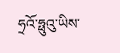ཧྲའོ་ཧྥུའུ་ཡིས་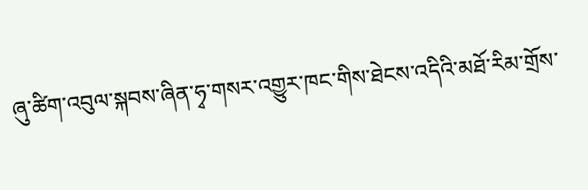ཞུ་ཚིག་འབུལ་སྐབས་ཞིན་ཧྭ་གསར་འགྱུར་ཁང་གིས་ཐེངས་འདིའི་མཐོ་རིམ་གྲོས་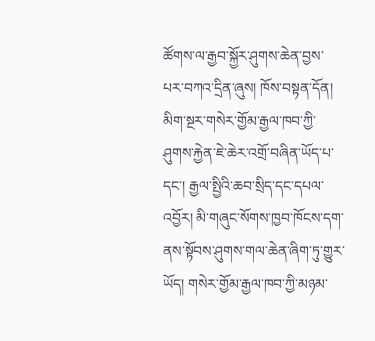ཚོགས་ལ་རྒྱབ་སྐྱོར་ཤུགས་ཆེན་བྱས་པར་བཀའ་དྲིན་ཞུས། ཁོས་བསྟན་དོན། མིག་སྔར་གསེར་གྱོམ་རྒྱལ་ཁབ་ཀྱི་ཤུགས་རྐྱེན་ཇེ་ཆེར་འགྲོ་བཞིན་ཡོད་པ་དང་། རྒྱལ་སྤྱིའི་ཆབ་སྲིད་དང་དཔལ་འབྱོར། མི་གཞུང་སོགས་ཁྱབ་ཁོངས་དག་ནས་སྟོབས་ཤུགས་གལ་ཆེན་ཞིག་ཏུ་གྱུར་ཡོད། གསེར་གྱོམ་རྒྱལ་ཁབ་ཀྱི་མཉམ་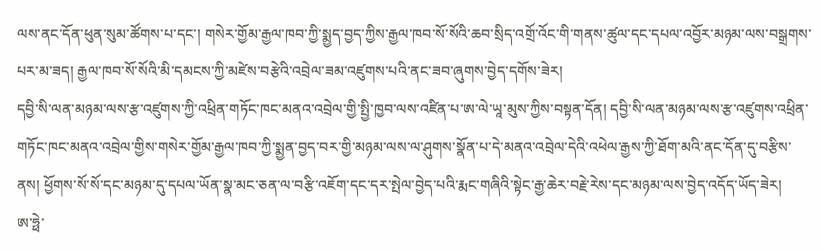ལས་ནང་དོན་ཕུན་སུམ་ཚོགས་པ་དང་། གསེར་གྱོམ་རྒྱལ་ཁབ་ཀྱི་སྨྱད་བྱད་ཀྱིས་རྒྱལ་ཁབ་སོ་སོའི་ཆབ་སྲིད་འགྲོ་འོང་གི་གནས་ཚུལ་དང་དཔལ་འབྱོར་མཉམ་ལས་བསྒྲགས་པར་མ་ཟད། རྒྱལ་ཁབ་སོ་སོའི་མི་དམངས་ཀྱི་མཛེས་བརྩེའི་འབྲེལ་ཟམ་འཛུགས་པའི་ནང་ཟབ་ཞུགས་བྱེད་དགོས་ཟེར།
དབྱི་སི་ལན་མཉམ་ལས་རྩ་འཛུགས་ཀྱི་འཕྲིན་གཏོང་ཁང་མནའ་འབྲེལ་གྱི་སྤྱི་ཁྱབ་ལས་འཛིན་པ་ཨ་ལེ་ཡཱ་མུས་ཀྱིས་བསྟན་དོན། དབྱི་སི་ལན་མཉམ་ལས་རྩ་འཛུགས་འཕྲིན་གཏོང་ཁང་མནའ་འབྲེལ་གྱིས་གསེར་གྱོམ་རྒྱལ་ཁབ་ཀྱི་སྨྱན་བྱད་བར་གྱི་མཉམ་ལས་ལ་ཤུགས་སྣོན་པ་དེ་མནའ་འབྲེལ་དེའི་འཕེལ་རྒྱས་ཀྱི་ཐོག་མའི་ནང་དོན་དུ་བརྩིས་ནས། ཕྱོགས་སོ་སོ་དང་མཉམ་དུ་དཔལ་ཡོན་སྣ་མང་ཅན་ལ་བརྩི་འཇོག་དང་དར་སྤེལ་བྱེད་པའི་རྨང་གཞིའི་སྟེང་རྒྱ་ཆེར་བརྗེ་རེས་དང་མཉམ་ལས་བྱེད་འདོད་ཡོད་ཟེར།
ཨ་ཧྥེ་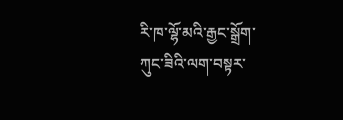རི་ཁ་ལྷོ་མའི་རྒྱང་སྒྲོག་ཀུང་ཟིའི་ལག་བསྟར་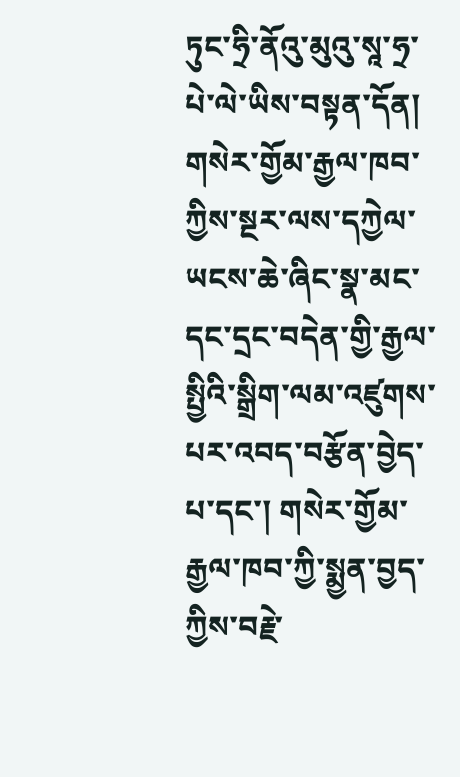ཏུང་ཧྲི་ནོའུ་མུའུ་སཱ་ཧྲ་པེ་ལེ་ཡིས་བསྟན་དོན། གསེར་གྱོམ་རྒྱལ་ཁབ་ཀྱིས་སྔར་ལས་དཀྱེལ་ཡངས་ཆེ་ཞིང་སྣ་མང་དང་དྲང་བདེན་གྱི་རྒྱལ་སྤྱིའི་སྒྲིག་ལམ་འཛུགས་པར་འབད་བརྩོན་བྱེད་པ་དང་། གསེར་གྱོམ་རྒྱལ་ཁབ་ཀྱི་སྨྱན་བྱད་ཀྱིས་བརྗེ་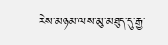རེས་མཉམ་ལས་མུ་མཐུད་དུ་རྒྱ་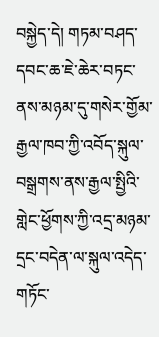བསྐྱེད་དེ། གཏམ་བཤད་དབང་ཆ་ཇེ་ཆེར་བཏང་ནས་མཉམ་དུ་གསེར་གྱོམ་རྒྱལ་ཁབ་ཀྱི་འབོད་སྐུལ་བསྒྲགས་ནས་རྒྱལ་སྤྱིའི་གླེང་ཕྱོགས་ཀྱི་འདྲ་མཉམ་དྲང་བདེན་ལ་སྐུལ་འདེད་གཏོང་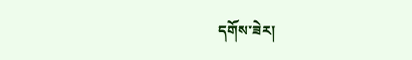དགོས་ཟེར།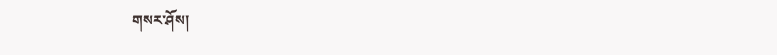གསར་ཤོས།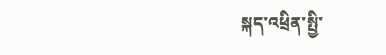སྐད་འཕྲིན་སྤྱི་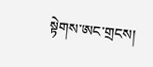སྟེགས་ཨང་གྲངས།